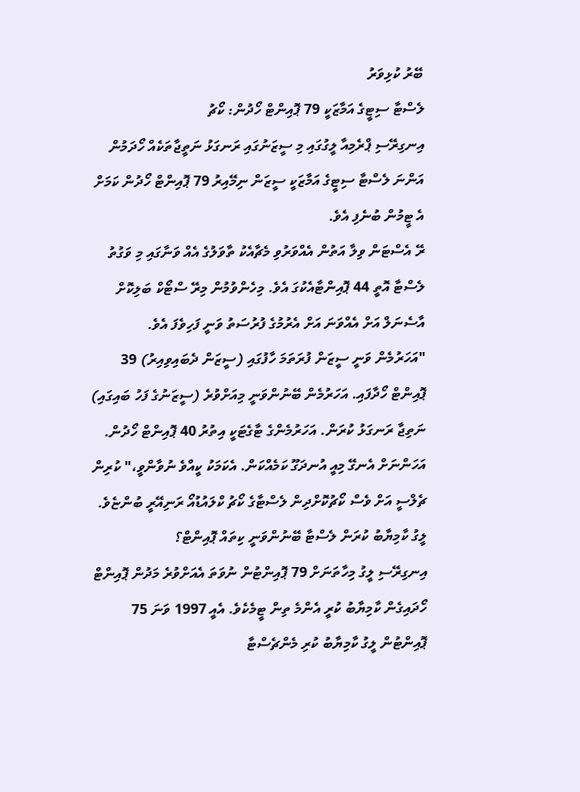ބޭރު ކުޅިވަރު
ލެސްޓާ ސިޓީގެ އަމާޒަކީ 79 ޕޮއިންޓް ހޯދުން: ކޯޗު
އިނގިރޭސި ޕްރެމިއާ ލީގުގައި މި ސީޒަނުގައި ރަނގަޅު ނަތީޖާތަކެއް ހޯދަމުން އަންނަ ލެސްޓާ ސިޓީގެ އަމާޒަކީ ސީޒަން ނިމޭއިރު 79 ޕޮއިންޓް ހޯދުން ކަމަށް އެ ޓީމުން ބުނެފި އެވެ.
ރޭ އެސްޓަން ވިލާ އަތުން އެއްވަރުވި މެޗާއެކު ތާވަލުގެ އެއް ވަނާގައި މި ވަގުތު ލެސްޓާ އޮތީ 44 ޕޮއިންޓާއެކުގަ އެވެ. މިހެންވުމުން މިރޭ ސްޓޯކް ބަލިކޮށް އާސެނަލް އަށް އެއްވަނަ އަށް އެރުމުގެ ފުރުސަތު ވަނީ ފަހިވެފަ އެވެ.
"އަހަރުމެން ވަނީ ސީޒަން ފުރަތަމަ ހާފުގައި (ސީޒަން ދެބައިވިއިރު) 39 ޕޮއިންޓް ހޯދާފައި. އަހަރުމެން ބޭނުންވަނީ މިއަށްވުރެ (ސީޒަނުގެ ފަހު ބައިގައި) ނަތިޖާ ރަނގަޅު ކުރަން. އަހަރުމެންގެ ޓާގެޓަކީ އިތުރު 40 ޕޮއިންޓް ހޯދުން. އަހަންނަށް އެނގޭ މިއީ އުނދަގޫ ކަމެއްކަން. އެކަމަކު ކީއްވެ ނުވާންވީ،" ކުރިން ޗެލްސީ އަށް ވެސް ކޯޗުކޮށްދިން ލެސްޓާގެ ކޯޗު ކްލައުޑުއޯ ރަނިއޭރީ ބުންޏެވެ.
ލީގު ކާމިޔާބު ކުރަން ލެސްޓާ ބޭނުންވަނީ ކިތައް ޕޮއިންޓް؟
އިނގިރޭސި ލީގު މިހާތަނަށް 79 ޕޮއިންޓުން ނުވަތަ އެއަށްވުރެ މަދުން ޕޮއިންޓް ހޯދައިގެން ކާމިޔާބު ކުރީ އެންމެ ތިން ޓީމެކެވެ. އެއީ 1997 ވަނަ 75 ޕޮއިންޓުން ލީގު ކާމިޔާބު ކުރި މެންޗެސްޓާ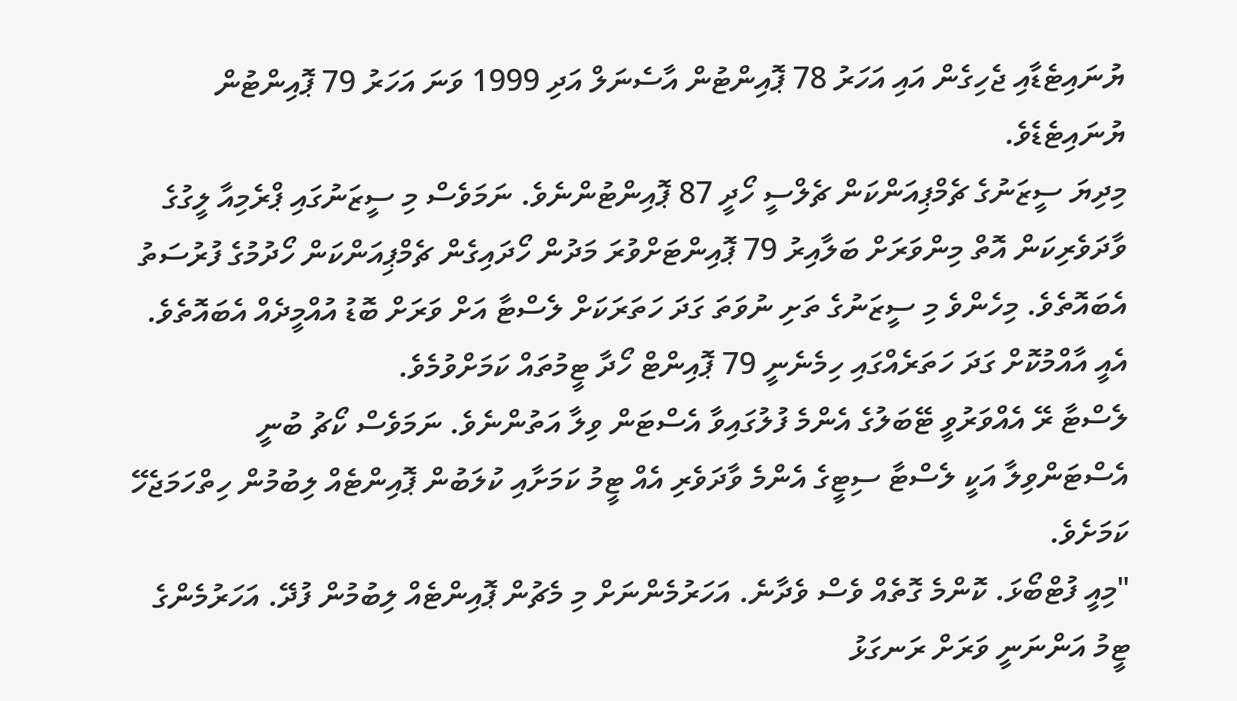ޔުނައިޓެޑާއި ޖެހިގެން އައި އަހަރު 78 ޕޮއިންޓުން އާސެނަލް އަދި 1999 ވަނަ އަހަރު 79 ޕޮއިންޓުން ޔުނައިޓެޑެވެ.
މިދިޔަ ސީޒަނުގެ ޗެމްޕިއަންކަން ޗެލްސީ ހޯދީ 87 ޕޮއިންޓުންނެވެ. ނަމަވެސް މި ސީޒަނުގައި ޕްރެމިއާ ލީގުގެ ވާދަވެރިކަން އޮތް މިންވަރަށް ބަލާއިރު 79 ޕޮއިންޓަށްވުރަ މަދުން ހޯދައިގެން ޗެމްޕިއަންކަން ހޯދުމުގެ ފުރުސަތު އެބައޮތެވެ. މިހެންވެ މި ސީޒަނުގެ ތަށި ނުވަތަ ގަދަ ހަތަރަކަށް ލެސްޓާ އަށް ވަރަށް ބޮޑު އުއްމީދެއް އެބައޮތެވެ. އެއީ އާއްމުކޮށް ގަދަ ހަތަރެއްގައި ހިމެނެނީ 79 ޕޮއިންޓް ހޯދާ ޓީމުތައް ކަމަށްވުމެވެ.
ލެސްޓާ ރޭ އެއްވަރުވީ ޓޭބަލުގެ އެންމެ ފުލުގައިވާ އެސްޓަން ވިލާ އަތުންނެވެ. ނަމަވެސް ކޯޗު ބުނީ އެސްޓަންވިލާ އަކީ ލެސްޓާ ސިޓީގެ އެންމެ ވާދަވެރި އެއް ޓީމު ކަމަށާއި ކުލަބުން ޕޮއިންޓެއް ލިބުމުން ހިތްހަމަޖެހޭ ކަމަށެވެ.
"މިއީ ފުޓްބޯޅަ. ކޮންމެ ގޮތެއް ވެސް ވެދާނެ. އަހަރުމެންނަށް މި މެޗުން ޕޮއިންޓެއް ލިބުމުން ފުދޭ. އަހަރުމެންގެ ޓީމު އަންނަނީ ވަރަށް ރަނގަޅު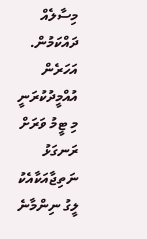މިސާލެއް ދައްކަމުން. އަހަރެން އުއްމީދުކުރަނީ މި ޓީމު ވަރަށް ރަނގަޅު ނަތިޖާއަކާއެކު ލީގު ނިންމާނެ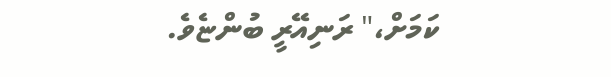ކަމަށް،" ރަނިއޭރީ ބުންޏެވެ.